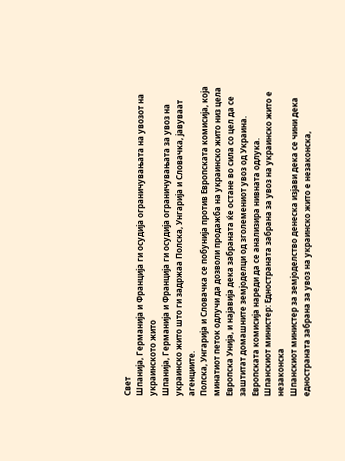Свет
Шпанија, Германија и Франција ги осудија ограничувањата на увозот на украинското жито
Шпанија, Германија и Франција ги осудија ограничувањата за увоз на украинско жито што ги задржаа Полска, Унгарија и Словачка, јавуваат агенциите.
Полска, Унгарија и Словачка се побунија против Европската комисија, која минатиот петок одлучи да дозволи продажба на украинско жито низ цела Европска Унија, и најавија дека забраната ќе остане во сила со цел да се заштитат домашните земјоделци од зголемениот увоз од Украина.
Европската комисија нареди да се анализира нивната одлука.
Шпанскиот министер: Едностраната забрана за увоз на украинско жито е незаконска
Шпанскиот министер за земјоделство денеска изјави дека се чини дека едностраната забрана за увоз на украинско жито е незаконска,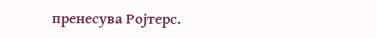пренесува Ројтерс.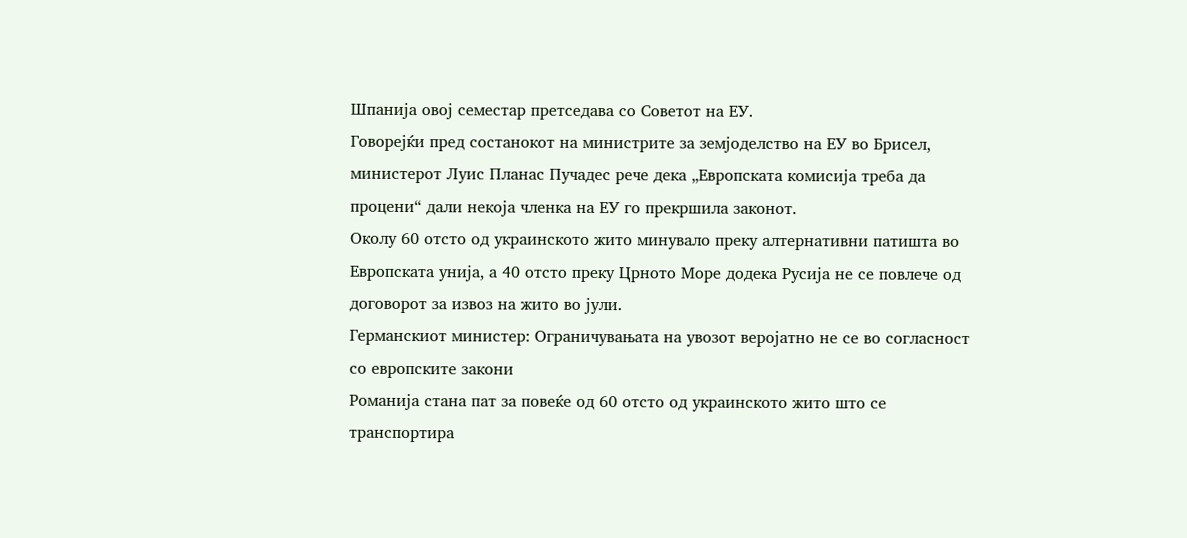Шпанија овој семестар претседава со Советот на ЕУ.
Говорејќи пред состанокот на министрите за земјоделство на ЕУ во Брисел, министерот Луис Планас Пучадес рече дека „Европската комисија треба да процени“ дали некоја членка на ЕУ го прекршила законот.
Околу 60 отсто од украинското жито минувало преку алтернативни патишта во Европската унија, а 40 отсто преку Црното Море додека Русија не се повлече од договорот за извоз на жито во јули.
Германскиот министер: Ограничувањата на увозот веројатно не се во согласност со европските закони
Романија стана пат за повеќе од 60 отсто од украинското жито што се транспортира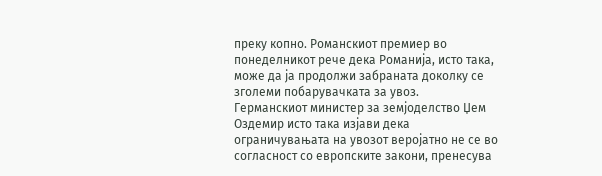преку копно. Романскиот премиер во понеделникот рече дека Романија, исто така, може да ја продолжи забраната доколку се зголеми побарувачката за увоз.
Германскиот министер за земјоделство Џем Оздемир исто така изјави дека ограничувањата на увозот веројатно не се во согласност со европските закони, пренесува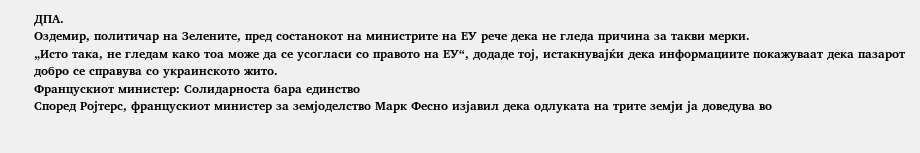ДПА.
Оздемир, политичар на Зелените, пред состанокот на министрите на ЕУ рече дека не гледа причина за такви мерки.
„Исто така, не гледам како тоа може да се усогласи со правото на ЕУ“, додаде тој, истакнувајќи дека информациите покажуваат дека пазарот добро се справува со украинското жито.
Францускиот министер: Солидарноста бара единство
Според Ројтерс, францускиот министер за земјоделство Марк Фесно изјавил дека одлуката на трите земји ја доведува во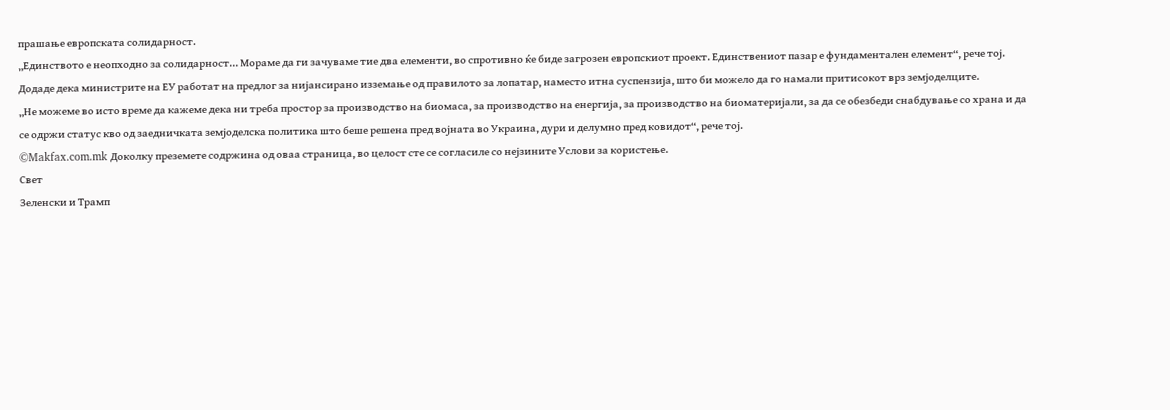прашање европската солидарност.
„Единството е неопходно за солидарност… Мораме да ги зачуваме тие два елементи, во спротивно ќе биде загрозен европскиот проект. Единствениот пазар е фундаментален елемент“, рече тој.
Додаде дека министрите на ЕУ работат на предлог за нијансирано изземање од правилото за лопатар, наместо итна суспензија, што би можело да го намали притисокот врз земјоделците.
„Не можеме во исто време да кажеме дека ни треба простор за производство на биомаса, за производство на енергија, за производство на биоматеријали, за да се обезбеди снабдување со храна и да се одржи статус кво од заедничката земјоделска политика што беше решена пред војната во Украина, дури и делумно пред ковидот“, рече тој.
©Makfax.com.mk Доколку преземете содржина од оваа страница, во целост сте се согласиле со нејзините Услови за користење.
Свет
Зеленски и Трамп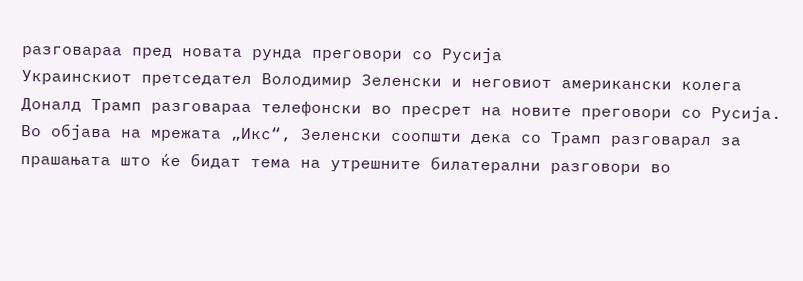разговараа пред новата рунда преговори со Русија
Украинскиот претседател Володимир Зеленски и неговиот американски колега Доналд Трамп разговараа телефонски во пресрет на новите преговори со Русија.
Во објава на мрежата „Икс“, Зеленски соопшти дека со Трамп разговарал за прашањата што ќе бидат тема на утрешните билатерални разговори во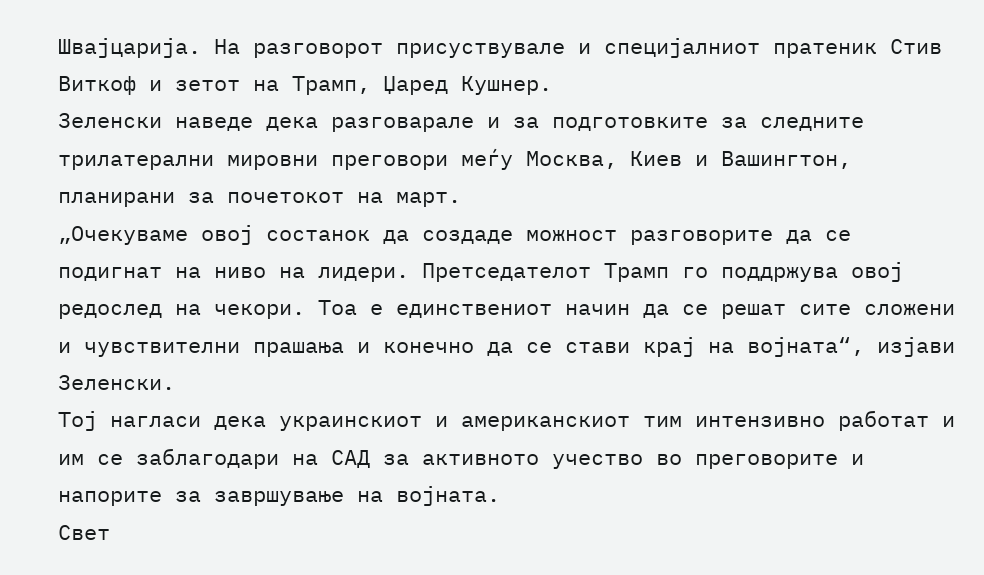Швајцарија. На разговорот присуствувале и специјалниот пратеник Стив Виткоф и зетот на Трамп, Џаред Кушнер.
Зеленски наведе дека разговарале и за подготовките за следните трилатерални мировни преговори меѓу Москва, Киев и Вашингтон, планирани за почетокот на март.
„Очекуваме овој состанок да создаде можност разговорите да се подигнат на ниво на лидери. Претседателот Трамп го поддржува овој редослед на чекори. Тоа е единствениот начин да се решат сите сложени и чувствителни прашања и конечно да се стави крај на војната“, изјави Зеленски.
Тој нагласи дека украинскиот и американскиот тим интензивно работат и им се заблагодари на САД за активното учество во преговорите и напорите за завршување на војната.
Свет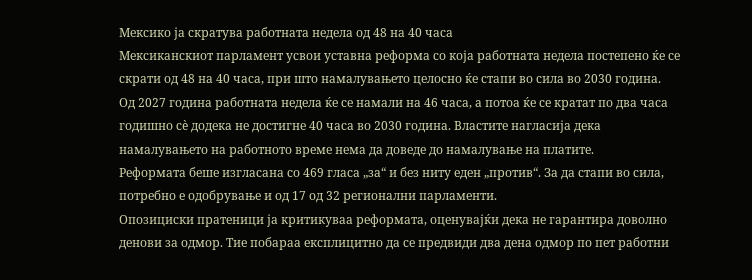Мексико ја скратува работната недела од 48 на 40 часа
Мексиканскиот парламент усвои уставна реформа со која работната недела постепено ќе се скрати од 48 на 40 часа, при што намалувањето целосно ќе стапи во сила во 2030 година.
Од 2027 година работната недела ќе се намали на 46 часа, а потоа ќе се кратат по два часа годишно сè додека не достигне 40 часа во 2030 година. Властите нагласија дека намалувањето на работното време нема да доведе до намалување на платите.
Реформата беше изгласана со 469 гласа „за“ и без ниту еден „против“. За да стапи во сила, потребно е одобрување и од 17 од 32 регионални парламенти.
Опозициски пратеници ја критикуваа реформата, оценувајќи дека не гарантира доволно денови за одмор. Тие побараа експлицитно да се предвиди два дена одмор по пет работни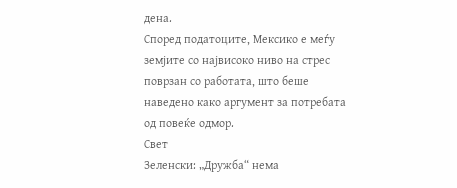дена.
Според податоците, Мексико е меѓу земјите со највисоко ниво на стрес поврзан со работата, што беше наведено како аргумент за потребата од повеќе одмор.
Свет
Зеленски: „Дружба“ нема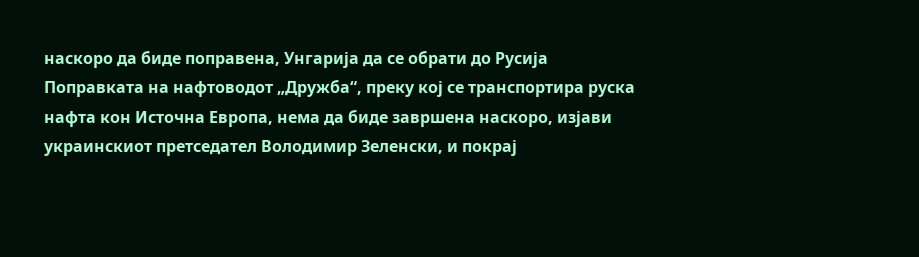наскоро да биде поправена, Унгарија да се обрати до Русија
Поправката на нафтоводот „Дружба“, преку кој се транспортира руска нафта кон Источна Европа, нема да биде завршена наскоро, изјави украинскиот претседател Володимир Зеленски, и покрај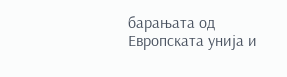барањата од Европската унија и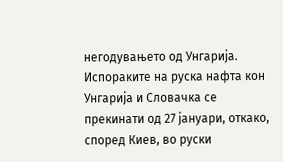негодувањето од Унгарија.
Испораките на руска нафта кон Унгарија и Словачка се прекинати од 27 јануари, откако, според Киев, во руски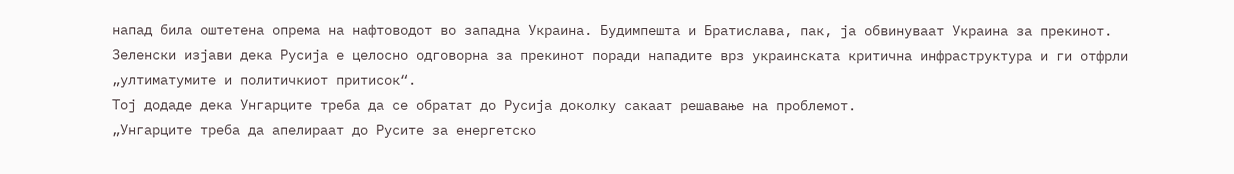напад била оштетена опрема на нафтоводот во западна Украина. Будимпешта и Братислава, пак, ја обвинуваат Украина за прекинот.
Зеленски изјави дека Русија е целосно одговорна за прекинот поради нападите врз украинската критична инфраструктура и ги отфрли „ултиматумите и политичкиот притисок“.
Тој додаде дека Унгарците треба да се обратат до Русија доколку сакаат решавање на проблемот.
„Унгарците треба да апелираат до Русите за енергетско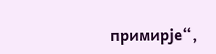примирје“,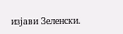изјави Зеленски.